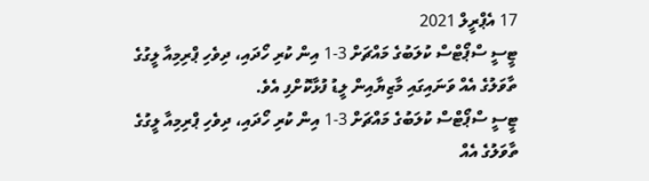17 އެޕްރީލް 2021
ޓީސީ ސްޕޯޓްސް ކުލަބުގެ މައްޗަށް 3-1 އިން ކުރި ހޯދައި، ދިވެހި ޕްރިމިއާ ލީގުގެ ތާވަލުގެ އެއް ވަނައިގައި މާޒިޔާއިން ލީޑު ފުޅާކޮށްފި އެވެ.
ޓީސީ ސްޕޯޓްސް ކުލަބުގެ މައްޗަށް 3-1 އިން ކުރި ހޯދައި، ދިވެހި ޕްރިމިއާ ލީގުގެ ތާވަލުގެ އެއް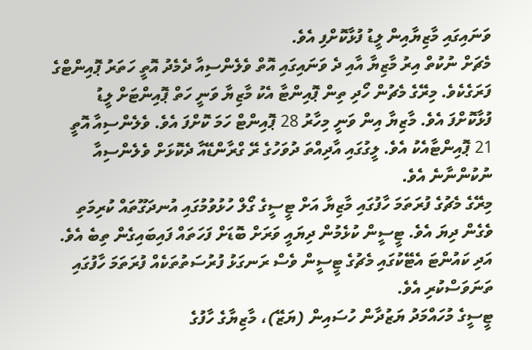ވަނައިގައި މާޒިޔާއިން ލީޑު ފުޅާކޮށްފި އެވެ.
މެޗަށް ނުކުތް އިރު މާޒިޔާ އާއި ދެ ވަނައިގައި އޮތް ވެލެންސިއާ ދެމެދު އޮތީ ހަތަރު ޕޮއިންޓްގެ ފަރަގެކެވެ. މިރޭގެ މެޗުން ހޯދި ތިން ޕޮއިންޓާ އެކު މާޒިޔާ ވަނީ ހަތް ޕޮއިންޓަށް ލީޑު ފުޅާކޮށްފަ އެވެ. މާޒިޔާ އިން ވަނީ މިހާރު 28 ޕޮއިންޓް ހަމަ ކޮށްފަ އެވެ. ވެލެންސިއާ އޮތީ 21 ޕޮއިންޓާއެކު އެވެ. ލީގުގައި އާދިއްތަ ދުވަހުގެ ރޭ ގްރާންޑޭއާ ދެކޮޅަށް ވެލެންސިއާ ނުކުންނާނެ އެވެ.
މިރޭގެ މެޗުގެ ފުރަތަމަ ހާފުގައި މާޒިޔާ އަށް ޓީސީގެ ގޯލް ހުޅުވުމުގައި އުނދަގޫތައް ކުރިމަތި ވެގެން ދިޔަ އެވެ. ޓީސީން ކުޅެމުން ދިޔައީ ވަރަށް ބޮޑަށް ފަހަތައް ފައިބައިގެން ތިބެ އެވެ. އަދި ކައުންޓަ އެޓޭކުގައި މެޗުގެ ޓީސީން ވެސް ރަނގަޅު ފުރުސަތުތަކެއް ފުރަތަމަ ހާފުގައި ތަނަވަސްކުރި އެވެ.
ޓީސީގެ މުހައްމަދު ޔަޒުދާން ހުސައިން (ޔަޒޭ)، މާޒިޔާގެ ހާފުގެ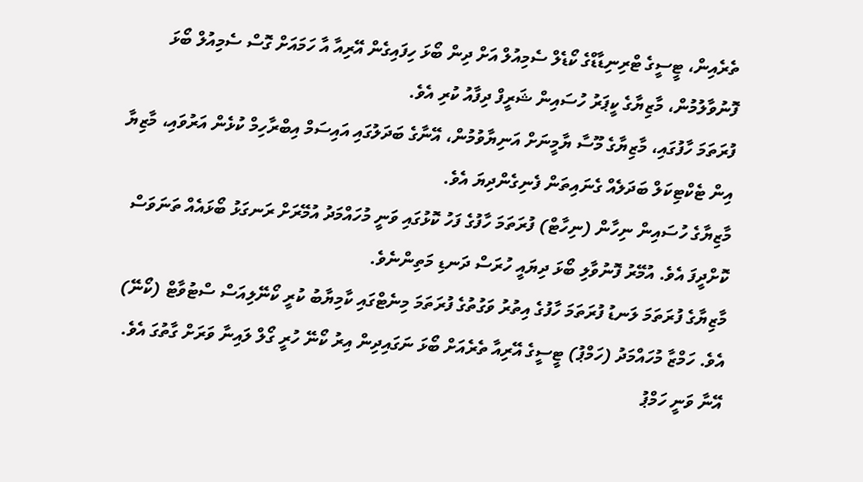ތެރެއިން، ޓީސީގެ ޓްރިނިޑާޑްގެ ކޯޑެލް ސެމިއުލް އަށް ދިން ބޯޅަ ހިފައިގެން އޭރިއާ އާ ހަމައަށް ގޮސް ސެމިއުލް ބޯޅަ ފޮނުވާލުމުން، މާޒިޔާގެ ކީޕަރު ހުސައިން ޝަރީފް ދިފާއު ކުރި އެވެ.
ފުރަތަމަ ހާފުގައި، މާޒިޔާގެ މޫސާ ޔާމީނަށް އަނިޔާވުމުން، އޭނާގެ ބަދަލުގައި އައިސަމް އިބްރާހިމް ކުޅެން އަރުވައި، މާޒިޔާ އިން ޓެކްޓިކަލް ބަދަލެއް ގެނައިތަން ފެނިގެންދިޔަ އެވެ.
މާޒިޔާގެ ހުސައިން ނިހާން (ނިހާޓް) ފުރަތަމަ ހާފުގެ ފަހު ކޮޅުގައި ވަނީ މުހައްމަދު އުމޭރަށް ރަނގަޅު ބޯޅައެއް ތަނަވަސް ކޮށްދީފަ އެވެ. އުމޭރު ފޮނުވާލި ބޯޅަ ދިޔައީ ހުރަސް ދަނޑި މަތިންނެވެ.
މާޒިޔާގެ ފުރަތަމަ ލަނޑު ފުރަތަމަ ހާފުގެ އިތުރު ވަގުތުގެ ފުރަތަމަ މިނެޓްގައި ކާމިޔާބު ކުރީ ކޯނޭލިއަސް ސްޓުވާޓް (ކޯނޭ) އެވެ. ހަމްޒާ މުހައްމަދު (ހަމްޕު) ޓީސީގެ އޭރިއާ ތެރެއަށް ބޯޅަ ނަގައިދިން އިރު ކޯނޭ ހުރީ ގޯލް ލައިނާ ވަރަށް ގާތުގަ އެވެ. އޭނާ ވަނީ ހަމްޕު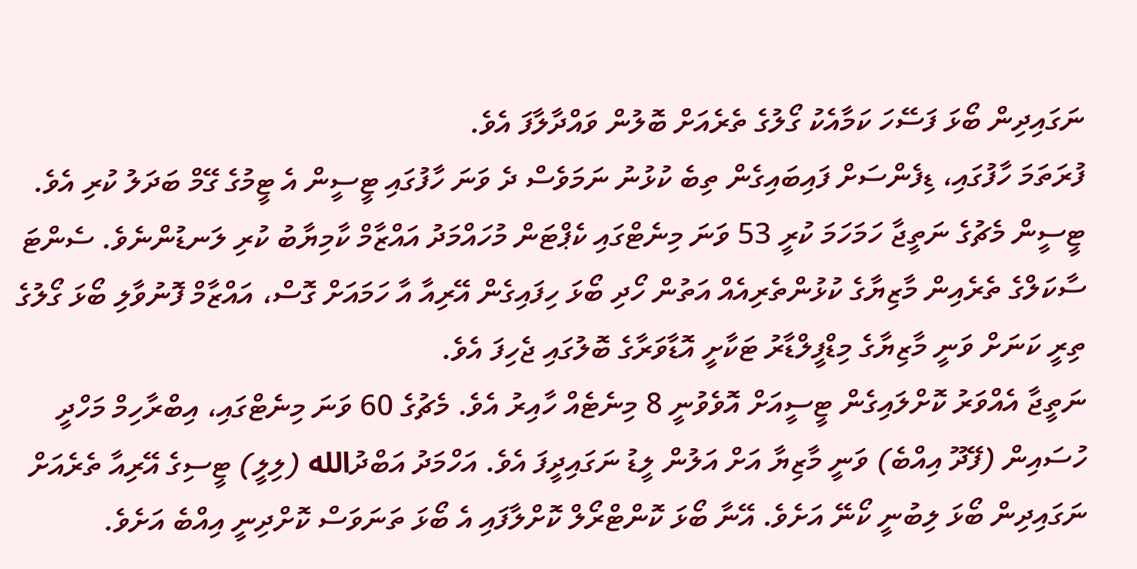ނަގައިދިން ބޯޅަ ފަސޭހަ ކަމާއެކު ގޯލުގެ ތެރެއަށް ބޮލުން ވައްދާލާފަ އެވެ.
ފުރަތަމަ ހާފުގައި، ޑިފެންސަށް ފައިބައިގެން ތިބެ ކުޅުނު ނަމަވެސް ދެ ވަނަ ހާފުގައި ޓީސީން އެ ޓީމުގެ ގޭމް ބަދަލު ކުރި އެވެ.
ޓީސީން މެޗުގެ ނަތީޖާ ހަމަހަމަ ކުރީ 53 ވަނަ މިނެޓްގައި ކެޕްޓަން މުހައްމަދު އައްޒާމް ކާމިޔާބު ކުރި ލަނޑުންނެވެ. ސެންޓަ ސާކަލްގެ ތެރެއިން މާޒިޔާގެ ކުޅުންތެރިއެއް އަތުން ހޯދި ބޯޅަ ހިފައިގެން އޭރިއާ އާ ހަމައަށް ގޮސް، އައްޒާމް ފޮނުވާލި ބޯޅަ ގޯލުގެ ތިރީ ކަނަށް ވަނީ މާޒިޔާގެ މިޑްފީލްޑާރު ޓަކާށީ އޮޑާވަރާގެ ބޮލުގައި ޖެހިފަ އެވެ.
ނަތީޖާ އެއްވަރު ކޮށްލައިގެން ޓީސީއަށް އޮވެވުނީ 8 މިނެޓެއް ހާއިރު އެވެ. މެޗުގެ 60 ވަނަ މިނެޓްގައި، އިބްރާހިމް މަހްދީ ހުސައިން (ފޭދޫ އިއްބެ) ވަނީ މާޒިޔާ އަށް އަލުން ލީޑު ނަގައިދީފަ އެވެ. އަހްމަދު އަބްދުالله (ލިލީ) ޓީސިގެ އޭރިއާ ތެރެއަށް ނަގައިދިން ބޯޅަ ލިބުނީ ކޯނޭ އަށެވެ. އޭނާ ބޯޅަ ކޮންޓްރޯލް ކޮށްލާފައި އެ ބޯޅަ ތަނަވަސް ކޮށްދިނީ އިއްބެ އަށެވެ.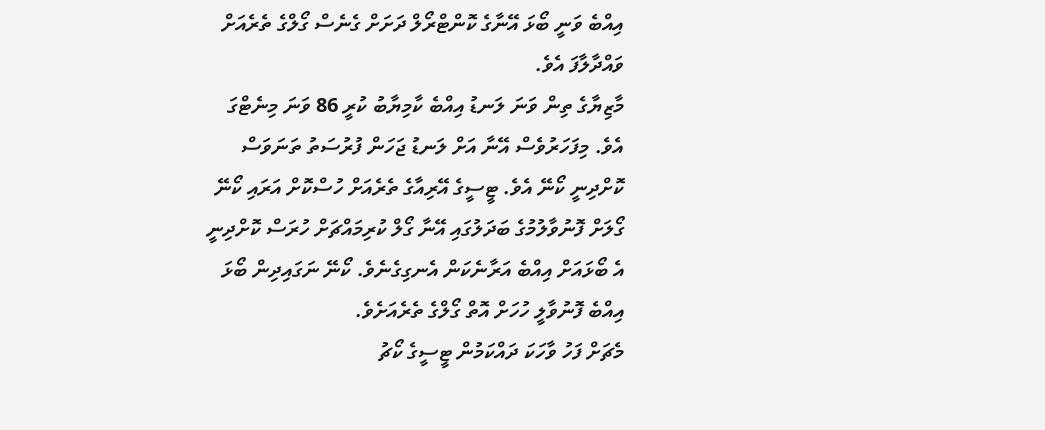އިއްބެ ވަނީ ބޯޅަ އޭނާގެ ކޮންޓްރޯލް ދަށަށް ގެނެސް ގޯލްގެ ތެރެއަށް ވައްދާލާފަ އެވެ.
މާޒިޔާގެ ތިން ވަނަ ލަނޑު އިއްބެ ކާމިޔާބު ކުރީ 86 ވަނަ މިނެޓްގަ އެވެ. މިފަހަރުވެސް އޭނާ އަށް ލަނޑު ޖަހަން ފުރުސަތު ތަނަވަސް ކޮށްދިނީ ކޯނޭ އެވެ. ޓީސީގެ އޭރިއާގެ ތެރެއަށް ހުސްކޮށް އަރައި ކޯނޭ ގޯލަށް ފޮނުވާލުމުގެ ބަދަލުގައި އޭނާ ގޯލް ކުރިމައްޗަށް ހުރަސް ކޮށްދިނީ އެ ބޯޅައަށް އިއްބެ އަރާނެކަން އެނގިގެނެވެ. ކޯނޭ ނަގައިދިން ބޯޅަ އިއްބެ ފޮނުވާލީ ހުހަށް އޮތް ގޯލްގެ ތެރެއަށެވެ.
މެޗަށް ފަހު ވާހަކަ ދައްކަމުން ޓީސީގެ ކޯޗު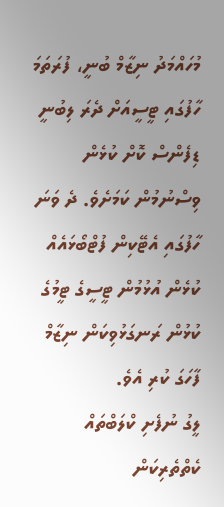މުހައްމަދު ނިޒާމް ބުނީ، ފުރަތަމަ ހާފުގައި ޓީސީއަށް ދެރަ ލިބުނީ ޑިފެންސް ކޮށް ކުޅެން ވިސްނުމުން ކަމަށެވެ. ދެ ވަނަ ހާފުގައި އެޓޭކިން ފުޓްބޯޅައެއް ކުޅެން އުޅުމުން ޓީސީގެ ޓީމުގެ ކުޅުން ރަނގަޅުވިކަން ނިޒާމް ފާހަގަ ކުރި އެވެ.
ލީގު ނުފެށި ކްލަބްތައް ކެތްތެރިކަން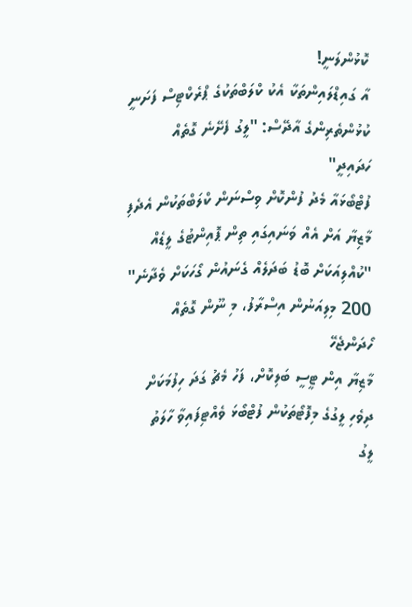ކޮޅުންލަނީ!
އާ ގައިޑްލައިންތަކާ އެކު ކްލަބްތަކުގެ ޕްރެކްޓިސް ފަށަނީ
ކުޅުންތެރިންގެ އާދޭސް: "ލީގު ފެށޭނެ ގޮތެއް ހަދައިދީ"
ފުޓްބޯޅައާ މެދު ފުންކޮށް ވިސްނަން ކްލަބްތަކުން އެދެފި
މާޒިޔާ އަށް އެއް ވަނައިގައި ތިން ޕޮއިންޓުގެ ލީޑެއް
"ކުއްލިއަކަށް ބޮޑު ބަދަލެއް ގެނައުން ގޯހަކަށް ވެދާނެ"
200 މިލިއަނުން އިސްރާފު، މި ނޫން ގޮތެއް ހޯދަންޖެހޭ
މާޒިޔާ އިން ޓީސީ ބަލިކޮށް، ފަހު މެޗު ގަދަ ހިފުމަކަށް
ދިވެހި ލީގުގެ މިފޮޓޯތަކުން ފުޓްބޯޅަ ވެއްޓިފައިވާ ހާލަތު
ލީގު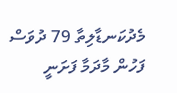މެދުކަނޑާލިތާ 79 ދުވަސް ފަހުން މާދަމާ ފަށަނީ